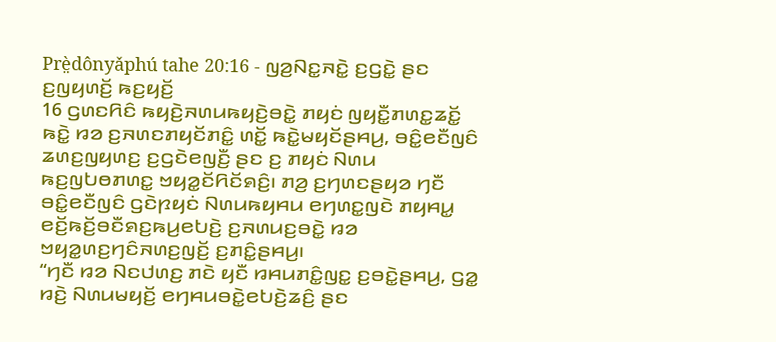Prè̤dônyǎphú tahe 20:16 - ꤜꤤ꤬ꤡꤢ꤭ꤏꤢꤧ꤭ ꤢ꤬ꤞꤢꤧ꤭ ꤔꤢ ꤢ꤬ꤜꤟꤛꤢꤩ꤬ ꤒꤢ꤬ꤟꤢꤩ꤬
16 ꤞꤛꤢꤖꤢꤨ ꤒꤟꤢꤧ꤬ꤏꤛꤣꤒꤟꤢꤧ꤬ꤋꤢꤧ꤭ ꤊꤟꤢꤦ ꤜꤟꤢꤪ꤭ꤊꤛꤢ꤭ꤘꤢꤩ꤭ ꤒꤢꤧ꤭ ꤙꤤ ꤢ꤬ꤏꤛꤢꤊꤟꤢꤩꤊꤢꤨ꤭ ꤛꤢꤩ꤭ ꤒꤢꤧ꤭ꤗꤟꤢꤩꤔꤌꤣ꤬, ꤋꤢꤨ꤭ꤕꤢꤪꤜꤢꤨ ꤘꤛꤢ꤬ꤜꤟꤛꤢ꤬ ꤢ꤬ꤞꤢꤧꤕꤜꤢꤪ꤬ ꤔꤢ ꤢ꤬ ꤊꤟꤢꤦ ꤡꤛꤣ ꤒꤢ꤬ꤜꤝꤥꤊꤛꤢ꤭ ꤠꤟꤤ꤭ꤢꤩꤖꤢꤩꤎꤢꤨ꤬꤯ ꤊꤤ꤬ ꤢ꤬ꤚꤛꤢꤔꤟꤤ ꤚꤢꤪ ꤋꤢꤨ꤭ꤕꤢꤪꤜꤢꤨ ꤞꤢꤧꤐꤟꤢꤦ ꤡꤛꤣꤒꤟꤌꤣ ꤕꤚꤛꤢ꤭ꤜꤢꤧ ꤊꤟꤌꤣ꤭ ꤕꤢꤩ꤬ꤒꤢꤩ꤬ꤋꤢꤪꤎꤢ꤬ꤒꤣ꤬ꤕꤝꤢꤧ꤬ ꤢ꤬ꤏꤛꤣꤢ꤬ꤋꤢꤧ꤭ ꤙꤤ ꤠꤟꤤ꤭ꤛꤢ꤬ꤚꤢꤨꤏꤛꤢ꤬ꤜꤢꤩ꤬ ꤢ꤬ꤊꤢꤨ꤭ꤔꤌꤣ꤬꤯
“ꤚꤢꤪ ꤙꤤ ꤡꤢꤓꤛꤢ꤬ ꤊꤢꤧ ꤟꤢꤪ ꤙꤌꤣꤊꤢꤨ꤭ꤜꤢ꤭ ꤢ꤬ꤋꤢꤧ꤭ꤔꤌꤣ꤬, ꤞꤤ꤭ ꤙꤢꤧ꤬ ꤡꤛꤣꤗꤟꤢꤩ꤬ ꤕꤚꤌꤣꤋꤢꤧ꤭ꤕꤝꤢꤧ꤬ꤘꤢꤨ꤬ ꤔꤢ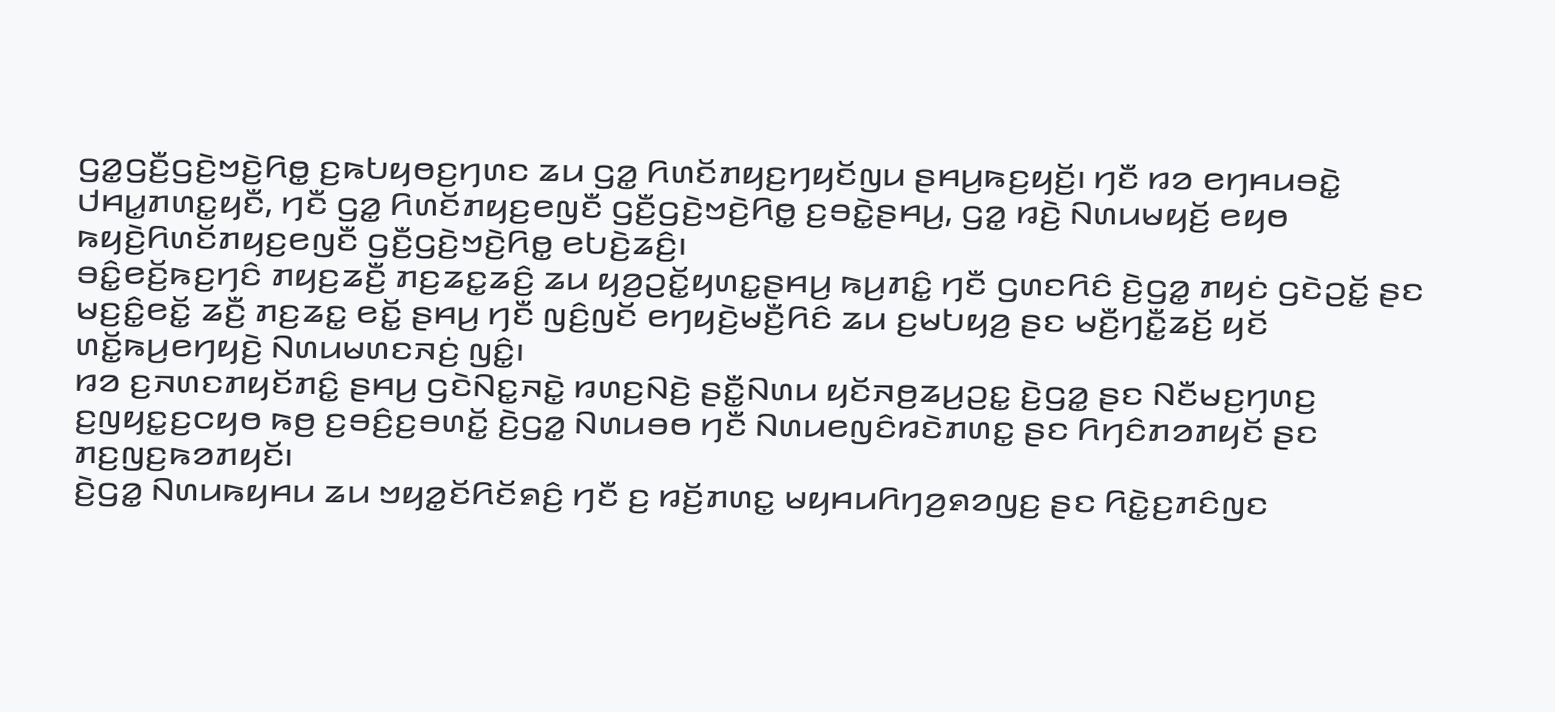ꤞꤤ꤭ꤞꤢꤪ꤬ꤞꤢꤧ꤬ꤠꤢꤧ꤬ꤖꤥ꤭ ꤢ꤬ꤒꤝꤟꤥꤢ꤬ꤚꤛꤢ ꤘꤣ ꤞꤤ꤭ ꤖꤛꤢꤩꤊꤟꤢ꤬ꤚꤟꤢꤩꤜꤣ ꤔꤌꤣ꤬ꤒꤢ꤬ꤟꤢꤩ꤬꤯ ꤚꤢꤪ ꤙꤤ ꤕꤚꤌꤣꤋꤢꤧ꤭ ꤓꤌꤣ꤭ꤊꤛꤢ꤭ꤟꤢꤪ, ꤚꤢꤪ ꤞꤤ꤭ ꤖꤛꤢꤩꤊꤟꤢ꤬ꤕꤜꤢꤪ ꤞꤢꤪ꤬ꤞꤢꤧ꤬ꤠꤢꤧ꤬ꤖꤥ꤭ ꤢ꤬ꤋꤢꤧ꤭ꤔꤌꤣ꤬, ꤞꤤ꤭ ꤙꤢꤧ꤬ ꤡꤛꤣꤗꤟꤢꤩ꤬ ꤕꤟꤥ ꤒꤟꤢꤧ꤬ꤖꤛꤢꤩꤊꤟꤢ꤬ꤕꤜꤢꤪ ꤞꤢꤪ꤬ꤞꤢꤧ꤬ꤠꤢꤧ꤬ꤖꤥ꤭ ꤕꤝꤢꤧ꤬ꤘꤢꤨ꤬꤯
ꤋꤢꤨ꤭ꤕꤢꤩ꤬ꤒꤢ꤬ꤚꤢꤨ ꤊꤟꤢ꤬ꤘꤢꤪ꤬ ꤊꤢ꤬ꤘꤢ꤭ꤘꤢꤨ꤬ ꤘꤣ ꤟꤤ꤬ꤑꤢꤩ꤭ꤟꤛꤢ꤭ꤔꤌꤣ꤬ ꤒꤣ꤬ꤊꤢꤨ꤭ ꤚꤢꤪ ꤞꤛꤢꤖꤢꤨ ꤢꤧ꤬ꤞꤤ꤭ ꤊꤟꤢꤦ ꤞꤢꤧꤑꤢꤩ꤭ ꤔꤢ ꤗꤢ꤬ꤢꤨ꤭ꤕꤢꤩ꤭ ꤘꤢꤪ꤬ ꤊꤢ꤬ꤘꤢ꤭ ꤕꤢꤩ꤭ ꤔꤌꤣ꤬ ꤚꤢꤪ ꤜꤢꤨ꤬ꤜꤢꤩ ꤕꤚꤟꤢꤧ꤬ꤗꤢꤪ꤬ꤖꤢꤨ ꤘꤣ ꤢ꤬ꤗꤝꤟꤤ꤬ ꤔꤢ ꤗꤢꤪ꤬ꤚꤢꤪ꤭ꤘꤢꤩ꤬ ꤟꤢꤩ ꤛꤢꤩ꤭ꤒꤣ꤬ꤕꤚꤟꤢꤧ꤬ ꤡꤛꤣꤗꤛꤢꤏꤢꤦ꤬ ꤜꤢꤨ꤭꤯
ꤙꤤ ꤢ꤬ꤏꤛꤢꤊꤟꤢꤩꤊꤢꤨ꤭ ꤔꤌꤣ꤬ ꤞꤢꤧꤡꤢ꤭ꤏꤢꤧ꤭ ꤙꤛꤢ꤬ꤡꤢꤧ꤬ ꤔꤢꤪ꤭ꤡꤛꤣ ꤟꤢꤩꤏꤥ꤬ꤘꤣ꤬ꤑꤢ꤭ ꤢꤧ꤬ꤞꤤ꤭ ꤔꤢ ꤡꤢꤪꤗꤢ꤬ꤚꤛꤢ꤬ ꤢ꤬ꤜꤟꤢ꤭ꤢ꤬ꤍꤟꤥ ꤒꤥ꤬ ꤢ꤬ꤋꤢꤨ꤬ꤢ꤬ꤋꤛꤢꤩ꤭ ꤢꤧ꤬ꤞꤤ꤭ ꤡꤛꤣꤋꤥ ꤚꤢꤪ ꤡꤛꤣꤕꤜꤢꤨꤙꤢꤧꤊꤛꤢ꤭ ꤔꤢ ꤖꤚꤢꤨꤊꤤꤊꤟꤢꤩ ꤔꤢ ꤊꤢ꤬ꤜꤢ꤬ꤒꤤꤊꤟꤢꤩ꤯
ꤢꤧ꤬ꤞꤤ꤭ ꤡꤛꤣꤒꤟꤌꤣ ꤘꤣ ꤠꤟꤤ꤭ꤢꤩꤖꤢꤩꤎꤢꤨ꤬ ꤚꤢꤪ ꤢ꤬ ꤙꤢꤩ꤬ꤊꤛꤢ꤭ ꤗꤟꤌꤣꤖꤚꤤ꤬ꤎꤤꤜꤢ꤬ ꤔꤢ ꤖꤢꤧ꤭ꤢ꤬ꤊꤢꤨꤜꤢ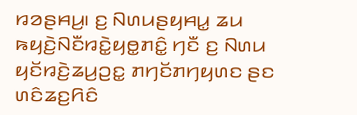ꤙꤤꤔꤌꤣ꤬꤯ ꤢ꤬ ꤡꤛꤣꤔꤟꤌꤣ꤭ ꤘꤣ ꤒꤟꤢꤧ꤬ꤡꤢꤪꤙꤢꤧ꤭ꤟꤥ꤭ꤊꤢꤨ꤭ ꤚꤢꤪ ꤢ꤬ ꤡꤛꤣ ꤟꤢꤩꤙꤢꤧ꤬ꤘꤣ꤬ꤑꤢ꤭ ꤊꤚꤢꤩꤊꤚꤟꤛꤢ ꤔꤢ ꤛꤢꤨꤘꤢ꤬ꤖꤢꤨ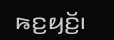ꤒꤢ꤬ꤟꤢꤩ꤬꤯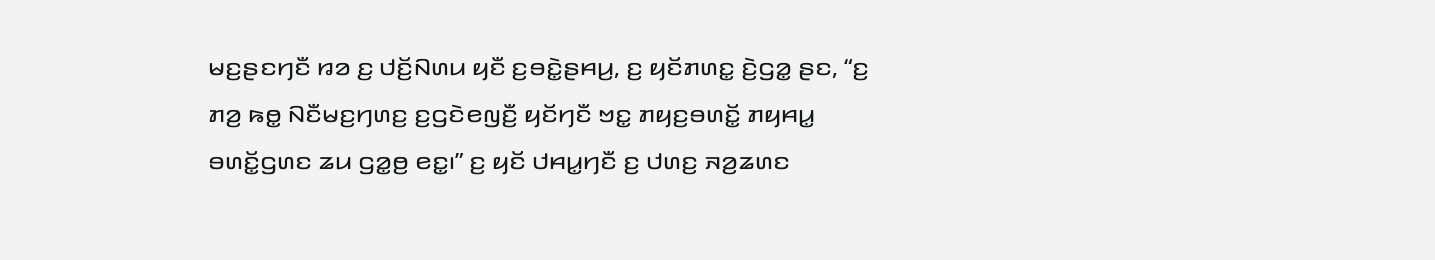ꤗꤢ꤬ꤔꤢꤚꤢꤪ ꤙꤤ ꤢ꤬ ꤓꤢꤩ꤬ꤡꤛꤣ ꤟꤢꤪ ꤢ꤬ꤋꤢꤧ꤭ꤔꤌꤣ꤬, ꤢ꤬ ꤟꤢꤩꤊꤛꤢ꤭ ꤢꤧ꤬ꤞꤤ꤭ ꤔꤢ, “ꤢ꤬ ꤊꤤ꤬ ꤒꤥ꤭ ꤡꤢꤪꤗꤢ꤬ꤚꤛꤢ꤬ ꤢ꤬ꤞꤢꤧꤕꤜꤢꤪ꤬ ꤟꤢꤩꤚꤢꤪ ꤠꤢ꤭ ꤊꤟꤢ꤬ꤋꤛꤢꤩ꤭ ꤊꤟꤌꤣ꤭ ꤋꤛꤢꤩ꤭ꤞꤛꤢ ꤘꤣ ꤞꤤ꤭ꤥ꤬ ꤕꤢ꤭꤯” ꤢ꤬ ꤟꤢꤩ ꤓꤌꤣ꤭ꤚꤢꤪ ꤢ꤬ ꤓꤛꤢ꤬ ꤏꤤ꤬ꤘꤛꤢ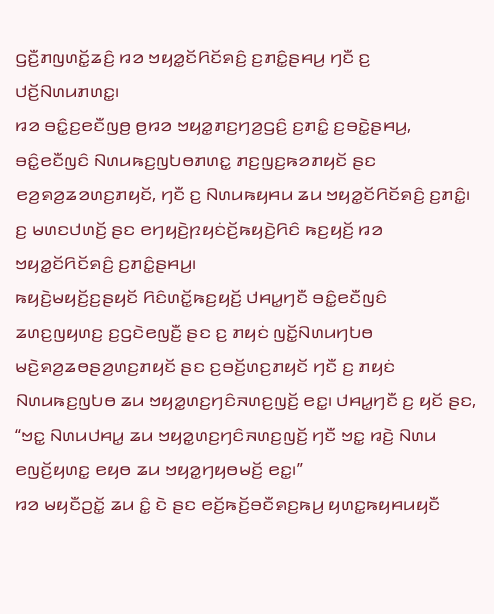ꤞꤢꤪ꤬ꤊꤜꤛꤢꤩ꤭ꤘꤢꤨ꤬ ꤙꤤ ꤠꤟꤤ꤭ꤢꤩꤖꤢꤩꤎꤢꤨ꤬ ꤢ꤬ꤊꤢꤨ꤭ꤔꤌꤣ꤬ ꤚꤢꤪ ꤢ꤬ ꤓꤢꤩ꤬ꤡꤛꤣꤊꤛꤢ꤭꤯
ꤙꤤ ꤋꤢꤨ꤭ꤢ꤬ꤕꤢꤪꤜꤥ꤬ ꤥ꤬ꤙꤤ ꤠꤟꤤ꤭ꤊꤢ꤬ꤚꤤ꤬ꤞꤢꤨ꤬ ꤢ꤬ꤊꤢꤨ꤭ ꤢ꤬ꤋꤢꤧ꤭ꤔꤌꤣ꤬, ꤋꤢꤨ꤭ꤕꤢꤪꤜꤢꤨ ꤡꤛꤣꤒꤢ꤬ꤜꤝꤥꤊꤛꤢ꤭ ꤊꤢ꤬ꤜꤢ꤬ꤒꤤꤊꤟꤢꤩ ꤔꤢ ꤕꤤ꤬ꤎꤤ꤬ꤘꤤꤛꤢ꤬ꤊꤟꤢꤩ, ꤚꤢꤪ ꤢ꤬ ꤡꤛꤣꤒꤟꤌꤣ ꤘꤣ ꤠꤟꤤ꤭ꤢꤩꤖꤢꤩꤎꤢꤨ꤬ ꤢ꤬ꤊꤢꤨ꤭꤯ ꤢ꤬ ꤗꤛꤢꤓꤛꤢꤩ꤬ ꤔꤢ ꤕꤚꤟꤢꤧ꤬ꤐꤟꤢꤦꤢꤩ꤬ꤒꤟꤢꤧ꤬ꤖꤢꤨ ꤒꤢ꤬ꤟꤢꤩ꤬ ꤙꤤ ꤠꤟꤤ꤭ꤢꤩꤖꤢꤩꤎꤢꤨ꤬ ꤢ꤬ꤊꤢꤨ꤭ꤔꤌꤣ꤬꤯
ꤒꤟꤢꤧ꤬ꤗꤟꤢꤩ꤬ꤢ꤬ꤔꤟꤢꤩ ꤖꤢꤨꤛꤢꤩ꤭ꤒꤢ꤬ꤟꤢꤩ꤬ ꤓꤌꤣ꤭ꤚꤢꤪ ꤋꤢꤨ꤭ꤕꤢꤪꤜꤢꤨ ꤘꤛꤢ꤬ꤜꤟꤛꤢ꤬ ꤢ꤬ꤞꤢꤧꤕꤜꤢꤪ꤬ ꤔꤢ ꤢ꤬ ꤊꤟꤢꤦ ꤜꤢꤩ꤭ꤡꤛꤣꤚꤝꤥ ꤗꤢꤧ꤬ꤎꤤ꤬ꤘꤥꤔꤤ꤬ꤛꤢ꤬ꤊꤟꤢꤩ ꤔꤢ ꤢ꤬ꤋꤢꤩ꤬ꤛꤢ꤬ꤊꤟꤢꤩ ꤚꤢꤪ ꤢ꤬ ꤊꤟꤢꤦ ꤡꤛꤣꤒꤢ꤬ꤜꤝꤥ ꤘꤣ ꤠꤟꤤ꤭ꤛꤢ꤬ꤚꤢꤨꤏꤛꤢ꤬ꤜꤢꤩ꤬ ꤕꤢ꤭꤯ ꤓꤌꤣ꤭ꤚꤢꤪ ꤢ꤬ ꤟꤢꤩ ꤔꤢ, “ꤠꤢ꤭ ꤡꤛꤣꤓꤌꤣ꤭ ꤘꤣ ꤠꤟꤤ꤭ꤛꤢ꤬ꤚꤢꤨꤏꤛꤢ꤬ꤜꤢꤩ꤬ ꤚꤢꤪ ꤠꤢ꤭ ꤙꤢꤧ꤬ ꤡꤛꤣ ꤕꤜꤢꤩ꤬ꤟꤛꤢ꤭ ꤕꤟꤥ ꤘꤣ ꤠꤟꤤ꤭ꤚꤟꤥꤗꤢꤩ꤬ ꤕꤢ꤭꤯”
ꤙꤤ ꤗꤟꤢꤪꤑꤢꤩ꤭ ꤘꤣ ꤢꤨ꤭ ꤢꤧ ꤔꤢ ꤕꤢꤩ꤬ꤒꤢꤩ꤬ꤋꤢꤪꤎꤢ꤬ꤒꤣ꤬ ꤟꤛꤢ꤭ꤒꤟꤌꤣꤟꤢꤪ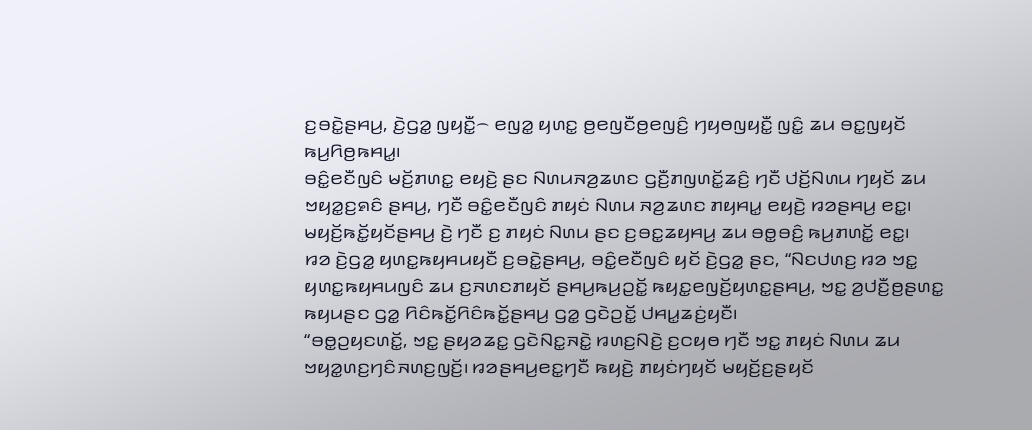ꤢ꤬ꤋꤢꤧ꤭ꤔꤌꤣ꤬, ꤢꤧ꤬ꤞꤤ꤭ ꤜꤟꤢꤪ꤭꤮ ꤕꤜꤤ꤭ ꤟꤛꤢ꤭ ꤥ꤬ꤕꤜꤢꤪꤥ꤬ꤕꤜꤢꤨ꤬ ꤚꤟꤥꤜꤟꤢꤪ꤭ ꤜꤢꤨ꤭ ꤘꤣ ꤋꤢ꤭ꤜꤟꤢꤩ ꤒꤣ꤬ꤖꤥ꤬ꤒꤌꤣ꤭꤯
ꤋꤢꤨ꤭ꤕꤢꤪꤜꤢꤨ ꤗꤢꤩ꤬ꤊꤛꤢ꤭ ꤕꤟꤢꤧ꤬ ꤔꤢ ꤡꤛꤣꤏꤤ꤬ꤘꤛꤢ ꤞꤢꤪ꤬ꤊꤜꤛꤢꤩ꤭ꤘꤢꤨ꤬ ꤚꤢꤪ ꤓꤢꤩ꤬ꤡꤛꤣ ꤚꤟꤢꤩ ꤘꤣ ꤠꤟꤤ꤭ꤢ꤬ꤎꤢꤨ ꤔꤌꤣ꤬, ꤚꤢꤪ ꤋꤢꤨ꤭ꤕꤢꤪꤜꤢꤨ ꤊꤟꤢꤦ ꤡꤛꤣ ꤏꤤ꤬ꤘꤛꤢ ꤊꤟꤌꤣ꤭ ꤕꤟꤢꤧ꤬ ꤙꤤꤔꤌꤣ꤬ ꤕꤢ꤭꤯ ꤗꤟꤢꤩ꤬ꤒꤢꤩ꤭ꤟꤢꤩꤔꤌꤣ꤬ ꤢꤧ꤬ ꤚꤢꤪ ꤢ꤬ ꤊꤟꤢꤦ ꤡꤛꤣ ꤔꤢ ꤢ꤬ꤋꤢ꤭ꤘꤟꤌꤣ꤬ ꤘꤣ ꤋꤥ꤭ꤋꤢꤨ꤬ ꤒꤣ꤬ꤊꤛꤢꤩ꤭ ꤕꤢ꤭꤯
ꤙꤤ ꤢꤧ꤬ꤞꤤ꤭ ꤟꤛꤢ꤭ꤒꤟꤌꤣꤟꤢꤪ ꤢ꤬ꤋꤢꤧ꤭ꤔꤌꤣ꤬, ꤋꤢꤨ꤭ꤕꤢꤪꤜꤢꤨ ꤟꤢꤩ ꤢꤧ꤬ꤞꤤ꤭ ꤔꤢ, “ꤡꤢꤓꤛꤢ꤬ ꤙꤤ ꤠꤢ꤭ ꤟꤛꤢ꤭ꤒꤟꤌꤣꤜꤢꤨ ꤘꤣ ꤢ꤬ꤏꤛꤢꤊꤟꤢꤩ ꤔꤌꤣ꤬ꤒꤣ꤬ꤑꤢꤩ꤭ ꤒꤟꤢ꤭ꤕꤜꤢꤩ꤬ꤟꤛꤢ꤭ꤔꤌꤣ꤬, ꤠꤢ꤭ ꤤ꤬ꤓꤢꤪ꤬ꤥ꤬ꤔꤛꤢ꤭ ꤒꤟꤣꤔꤢ ꤞꤤ꤭ ꤖꤢꤨꤒꤢꤩ꤭ꤖꤢꤨꤒꤢꤩ꤭ꤔꤌꤣ꤬ ꤞꤤ꤭ ꤞꤢꤧꤑꤢꤩ꤭ ꤓꤌꤣ꤭ꤘꤢꤦ꤬ꤟꤢꤪ꤯
“ꤋꤥ꤭ꤑꤟꤢꤛꤢꤩ꤭, ꤠꤢ꤭ ꤔꤟꤤꤘꤢ꤭ ꤞꤢꤧꤡꤢ꤭ꤏꤢꤧ꤭ ꤙꤛꤢ꤬ꤡꤢꤧ꤬ ꤢ꤬ꤍꤟꤥ ꤚꤢꤪ ꤠꤢ꤭ ꤊꤟꤢꤦ ꤡꤛꤣ ꤘꤣ ꤠꤟꤤ꤭ꤛꤢ꤬ꤚꤢꤨꤏꤛꤢ꤬ꤜꤢꤩ꤬꤯ ꤙꤤꤔꤌꤣ꤬ꤕꤢ꤭ꤚꤢꤪ ꤒꤟꤢꤧ꤬ ꤊꤟꤢꤦꤚꤟꤢꤩ ꤗꤟꤢꤩ꤬ꤢ꤬ꤔꤟꤢꤩ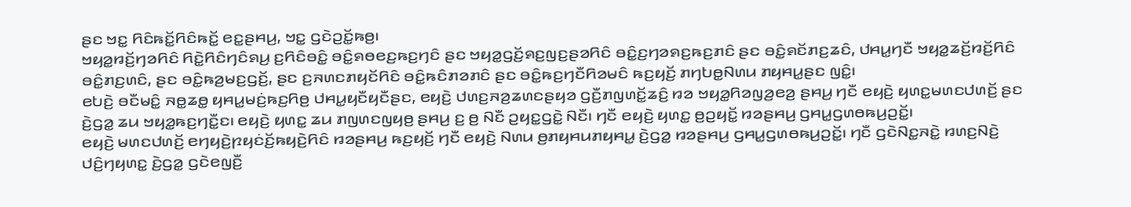ꤔꤢ ꤠꤢ꤭ ꤖꤢꤨꤒꤢꤩ꤭ꤖꤢꤨꤒꤢꤩ꤭ ꤕꤢ꤭ꤔꤌꤣ꤬, ꤠꤢ꤭ ꤞꤢꤧꤑꤢꤩ꤭ꤒꤥ꤬꤯
ꤠꤟꤤ꤭ꤙꤢꤩ꤬ꤚꤤꤖꤢꤨ ꤖꤢꤧ꤭ꤖꤢꤨꤚꤢꤨꤎꤣ꤬ ꤢ꤬ꤖꤢꤨꤋꤢꤨ꤭ ꤋꤢꤨ꤭ꤎꤥꤕꤢ꤬ꤒꤢ꤬ꤚꤢꤨ ꤔꤢ ꤠꤟꤤ꤭ꤞꤢꤩ꤬ꤎꤢ꤬ꤜꤢ꤬ꤔꤤꤖꤢꤨ ꤋꤢꤨ꤭ꤢ꤬ꤚꤤꤎꤢ꤬ꤒꤢ꤬ꤊꤢꤨ ꤔꤢ ꤋꤢꤨ꤭ꤎꤢꤩꤊꤢ꤬ꤘꤢꤨ, ꤓꤌꤣ꤭ꤚꤢꤪ ꤠꤟꤤ꤭ꤘꤢꤩ꤬ꤙꤢꤩ꤬ꤖꤢꤨ ꤋꤢꤨ꤭ꤊꤢ꤬ꤛꤢꤨ, ꤔꤢ ꤋꤢꤨ꤭ꤒꤤ꤬ꤗꤢ꤬ꤞꤢꤩ꤬, ꤔꤢ ꤢ꤬ꤏꤛꤢꤊꤟꤢꤩꤖꤢꤨ ꤋꤢꤨ꤭ꤒꤢꤨꤊꤤꤊꤢꤨ ꤔꤢ ꤋꤢꤨ꤭ꤒꤢ꤬ꤚꤢꤪꤖꤤꤗꤢꤨ ꤒꤢ꤬ꤟꤢꤩ꤬ ꤊꤚꤝꤥ꤭ꤡꤛꤣ ꤊꤟꤌꤣ꤭ꤔꤢ ꤜꤢꤨ꤭꤯
ꤕꤝꤢꤧ꤬ ꤋꤢꤪꤗꤢꤨ꤭ ꤏꤥ꤭ꤘꤥ꤭ ꤟꤌꤣ꤭ꤗꤢꤦ꤬ꤒꤢ꤬ꤖꤥ꤬ ꤓꤌꤣ꤭ꤟꤢꤪꤟꤢꤪꤔꤢ, ꤕꤟꤢꤧ꤬ ꤓꤛꤢ꤬ꤏꤤ꤬ꤘꤛꤢꤔꤟꤤ ꤞꤢꤪ꤬ꤊꤜꤛꤢꤩ꤭ꤘꤢꤨ꤬ ꤙꤤ ꤠꤟꤤ꤭ꤖꤤꤜꤤ꤬ꤕꤤ꤬ ꤔꤌꤣ꤬ ꤚꤢꤪ ꤕꤟꤢꤧ꤬ ꤟꤛꤢ꤭ꤗꤛꤢꤓꤛꤢꤩ꤬ ꤔꤢ ꤢꤧ꤬ꤞꤤ꤭ ꤘꤣ ꤠꤟꤤ꤭ꤒꤢ꤬ꤚꤢꤪ꤭ꤢ꤯ ꤕꤟꤢꤧ꤬ ꤟꤛꤢ꤭ ꤘꤣ ꤊꤜꤛꤢꤜꤟꤥ꤬ ꤔꤌꤣ꤬ ꤢ꤬ ꤥ꤬ ꤡꤢꤪ ꤑꤟꤢ꤭ꤞꤢꤧ꤭ ꤡꤢꤪ꤯ ꤚꤢꤪ ꤕꤟꤢꤧ꤬ ꤟꤛꤢ꤭ ꤥ꤬ꤑꤟꤢꤩ꤭ ꤙꤤꤔꤌꤣ꤬ ꤞꤌꤣ꤭ꤞꤛꤥꤒꤣ꤬ꤑꤢꤩ꤭꤯
ꤕꤟꤢꤧ꤬ ꤗꤛꤢꤓꤛꤢꤩ꤬ ꤕꤚꤟꤢꤧ꤬ꤐꤟꤢꤦꤢꤩ꤬ꤒꤟꤢꤧ꤬ꤖꤢꤨ ꤙꤤꤔꤌꤣ꤬ ꤒꤢ꤬ꤟꤢꤩ꤬ ꤚꤢꤪ ꤕꤟꤢꤧ꤬ ꤡꤛꤣ ꤥ꤬ꤊꤟꤌꤣꤊꤟꤌꤣ꤭ ꤢꤧ꤬ꤞꤤ꤭ ꤙꤤꤔꤌꤣ꤬ ꤞꤌꤣ꤭ꤞꤛꤥꤒꤣ꤬ꤑꤢꤩ꤭꤯ ꤚꤢꤪ ꤞꤢꤧꤡꤢ꤭ꤏꤢꤧ꤭ ꤙꤛꤢ꤬ꤡꤢꤧ꤬ ꤓꤢꤨ꤬ꤚꤟꤛꤢ꤭ ꤢꤧ꤬ꤞꤤ꤭ ꤞꤢꤧꤕꤜꤢꤪ꤬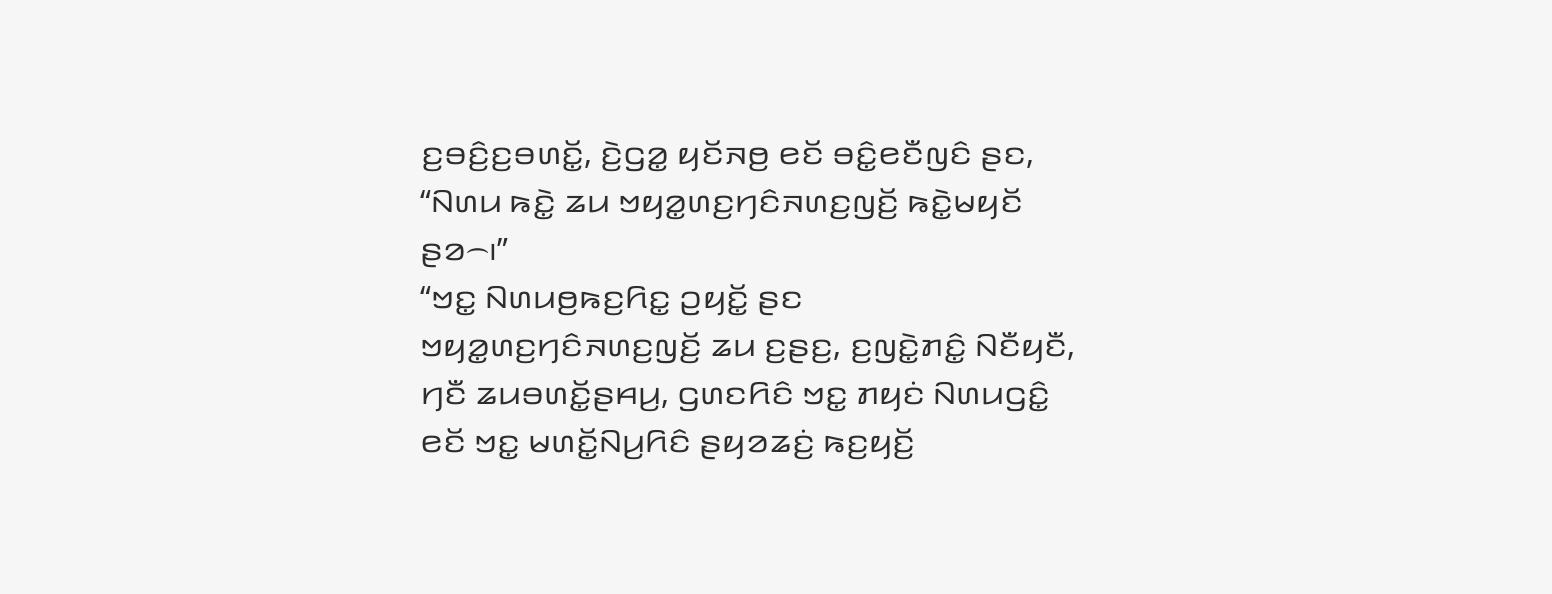ꤢ꤬ꤋꤢꤨ꤬ꤢ꤬ꤋꤛꤢꤩ꤭, ꤢꤧ꤬ꤞꤤ꤭ ꤟꤢꤩꤏꤥ꤬ ꤕꤢꤩ ꤋꤢꤨ꤭ꤕꤢꤪꤜꤢꤨ ꤔꤢ, “ꤡꤛꤣ ꤒꤢꤧ꤭ ꤘꤣ ꤠꤟꤤ꤭ꤛꤢ꤬ꤚꤢꤨꤏꤛꤢ꤬ꤜꤢꤩ꤬ ꤒꤢꤧ꤭ꤗꤟꤢꤩ ꤔꤤ꤮꤯”
“ꤠꤢ꤭ ꤡꤛꤣꤥ꤬ꤒꤢ꤬ꤖꤢ꤭ ꤑꤟꤢꤩ꤭ ꤔꤢ ꤠꤟꤤ꤭ꤛꤢ꤬ꤚꤢꤨꤏꤛꤢ꤬ꤜꤢꤩ꤬ ꤘꤣ ꤢ꤬ꤔꤢ꤬, ꤢ꤬ꤜꤢꤧ꤭ꤊꤢꤨ꤭ ꤡꤢꤪꤟꤢꤪ, ꤚꤢꤪ ꤘꤣꤋꤛꤢꤩ꤭ꤔꤌꤣ꤬, ꤞꤛꤢꤖꤢꤨ ꤠꤢ꤭ ꤊꤟꤢꤦ ꤡꤛꤣꤞꤢꤨ꤭ ꤕꤢꤩ ꤠꤢ꤭ ꤗꤛꤢꤩ꤭ꤡꤣ꤬ꤖꤢꤨ ꤔꤟꤤꤘꤢꤦ꤬ ꤒꤢ꤬ꤟꤢꤩ꤬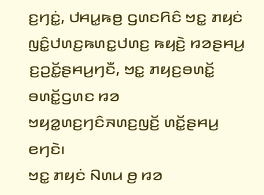ꤢ꤬ꤚꤢꤦ꤭, ꤓꤌꤣ꤭ꤒꤥ꤬ ꤞꤛꤢꤖꤢꤨ ꤠꤢ꤭ ꤊꤟꤢꤦ ꤜꤢꤨ꤭ꤓꤛꤢ꤬ꤒꤛꤢ꤭ꤓꤛꤢ꤬ ꤒꤟꤢꤧ꤬ ꤙꤤꤔꤌꤣ꤬ ꤢ꤬ꤑꤢꤩ꤭ꤔꤌꤣ꤬ꤚꤢꤪ, ꤠꤢ꤭ ꤊꤟꤢ꤬ꤋꤛꤢꤩ꤭ ꤋꤛꤢꤩ꤭ꤞꤛꤢ ꤙꤤ ꤠꤟꤤ꤭ꤛꤢ꤬ꤚꤢꤨꤏꤛꤢ꤬ꤜꤢꤩ꤬ ꤛꤢꤩ꤭ꤔꤌꤣ꤬ ꤕꤚꤢꤧ꤯
ꤠꤢ꤭ ꤊꤟꤢꤦ ꤡꤛꤣ ꤥ꤬ ꤙꤤ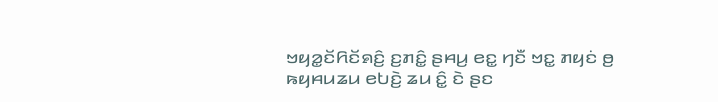ꤠꤟꤤ꤭ꤢꤩꤖꤢꤩꤎꤢꤨ꤬ ꤢ꤬ꤊꤢꤨ꤭ ꤔꤌꤣ꤬ ꤕꤢ꤭ ꤚꤢꤪ ꤠꤢ꤭ ꤊꤟꤢꤦ ꤥ꤬ ꤒꤟꤌꤣꤘꤣ ꤕꤝꤢꤧ꤬ ꤘꤣ ꤢꤨ꤭ ꤢꤧ ꤔꤢ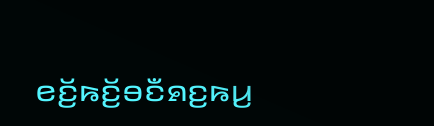ꤕꤢꤩ꤬ꤒꤢꤩ꤬ꤋꤢꤪꤎꤢ꤬ꤒꤣ꤬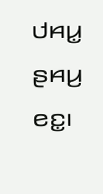ꤓꤌꤣ꤭ ꤔꤌꤣ꤬ ꤕꤢ꤭꤯